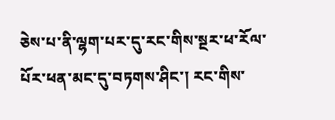ཅེས་པ་ནི་ལྷག་པར་དུ་རང་གིས་སྔར་ཕ་རོལ་པོར་ཕན་མང་དུ་བཏགས་ཤིང་། རང་གིས་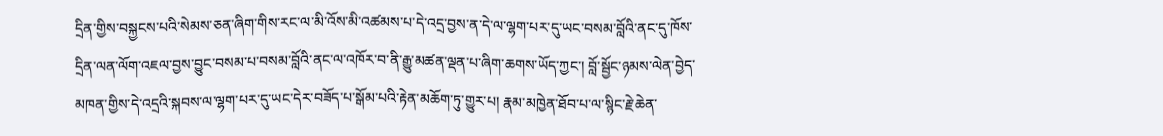དྲིན་གྱིས་བསྐྱངས་པའི་སེམས་ཅན་ཞིག་གིས་རང་ལ་མི་འོས་མི་འཚམས་པ་དེ་འདྲ་བྱས་ན་དེ་ལ་ལྷག་པར་དུ་ཡང་བསམ་བློའི་ནང་དུ་ཁོས་དྲིན་ལན་ལོག་འཇལ་བྱས་བྱུང་བསམ་པ་བསམ་བློའི་ནང་ལ་འཁོར་བ་ནི་རྒྱུ་མཚན་ལྡན་པ་ཞིག་ཆགས་ཡོད་ཀྱང་། བློ་སྦྱོང་ཉམས་ལེན་བྱེད་མཁན་གྱིས་དེ་འདྲའི་སྐབས་ལ་ལྷག་པར་དུ་ཡང་དེར་བཟོད་པ་སྒོམ་པའི་རྟེན་མཆོག་ཏུ་གྱུར་པ། རྣམ་མཁྱེན་ཐོབ་པ་ལ་སྙིང་རྗེ་ཆེན་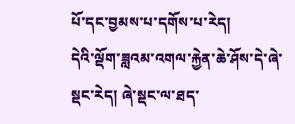པོ་དང་བྱམས་པ་དགོས་པ་རེད།
དེའི་ལྡོག་ཟླའམ་འགལ་རྐྱེན་ཆེ་ཤོས་དེ་ཞེ་སྡང་རེད། ཞེ་སྡང་ལ་ཐད་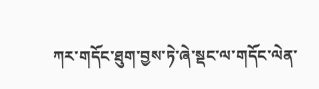ཀར་གདོང་ཐུག་བྱས་ཏེ་ཞེ་སྡང་ལ་གདོང་ལེན་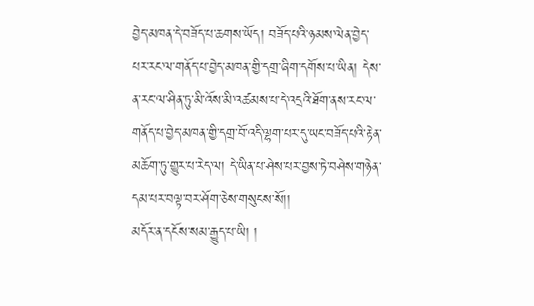བྱེད་མཁན་དེ་བཟོད་པ་ཆགས་ཡོད། བཟོད་པའི་ཉམས་ལེན་བྱེད་པར་རང་ལ་གནོད་པ་བྱེད་མཁན་གྱི་དགྲ་ཞིག་དགོས་པ་ཡིན། དེས་ན་རང་ལ་ཤིན་ཏུ་མི་འོས་མི་འཚམས་པ་དེ་འདྲའི་ཐོག་ནས་རང་ལ་གནོད་པ་བྱེད་མཁན་གྱི་དགྲ་བོ་འདི་ལྷག་པར་དུ་ཡང་བཟོད་པའི་རྟེན་མཆོག་ཏུ་གྱུར་པ་རེད་ལ། དེ་ཡིན་པ་ཤེས་པར་བྱས་ཏེ་བཤེས་གཉེན་དམ་པར་བལྟ་བར་ཤོག་ཅེས་གསུངས་སོ།།
མདོར་ན་དངོས་སམ་རྒྱུད་པ་ཡི། །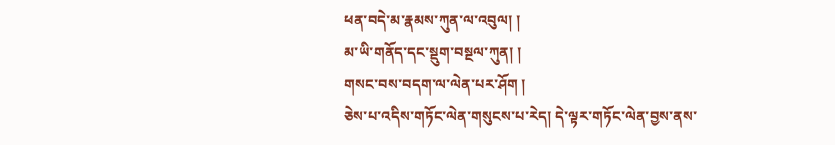ཕན་བདེ་མ་རྣམས་ཀུན་ལ་འབུལ། །
མ་ཡི་གནོད་དང་སྡུག་བསྔལ་ཀུན། །
གསང་བས་བདག་ལ་ལེན་པར་ཤོག །
ཅེས་པ་འདིས་གཏོང་ལེན་གསུངས་པ་རེད། དེ་ལྟར་གཏོང་ལེན་བྱས་ནས་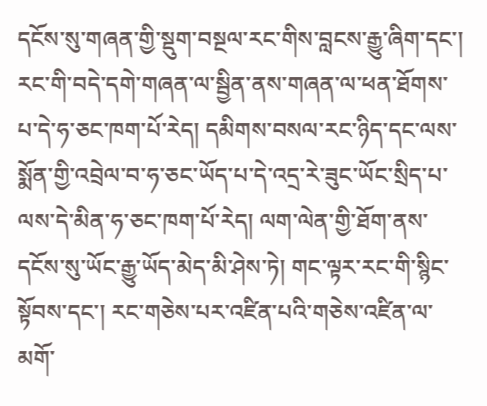དངོས་སུ་གཞན་གྱི་སྡུག་བསྔལ་རང་གིས་བླངས་རྒྱུ་ཞིག་དང་། རང་གི་བདེ་དགེ་གཞན་ལ་སྦྱིན་ནས་གཞན་ལ་ཕན་ཐོགས་པ་དེ་ཧ་ཅང་ཁག་པོ་རེད། དམིགས་བསལ་རང་ཉིད་དང་ལས་སྨོན་གྱི་འབྲེལ་བ་ཧ་ཅང་ཡོད་པ་དེ་འདྲ་རེ་ཟུང་ཡོང་སྲིད་པ་ལས་དེ་མིན་ཧ་ཅང་ཁག་པོ་རེད། ལག་ལེན་གྱི་ཐོག་ནས་དངོས་སུ་ཡོང་རྒྱུ་ཡོད་མེད་མི་ཤེས་ཏེ། གང་ལྟར་རང་གི་སྙིང་སྟོབས་དང་། རང་གཅེས་པར་འཛིན་པའི་གཅེས་འཛིན་ལ་མགོ་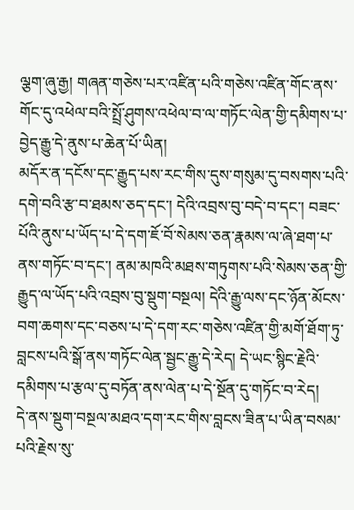ལྕག་ཞུ་རྒྱ། གཞན་གཅེས་པར་འཛིན་པའི་གཅེས་འཛིན་གོང་ནས་གོང་དུ་འཕེལ་བའི་སྤྲོ་ཤུགས་འཕེལ་བ་ལ་གཏོང་ལེན་གྱི་དམིགས་པ་བྱེད་རྒྱུ་དེ་ནུས་པ་ཆེན་པོ་ཡིན།
མདོར་ན་དངོས་དང་རྒྱུད་པས་རང་གིས་དུས་གསུམ་དུ་བསགས་པའི་དགེ་བའི་རྩ་བ་ཐམས་ཅད་དང་། དེའི་འབྲས་བུ་བདེ་བ་དང་། བཟང་པོའི་ནུས་པ་ཡོད་པ་དེ་དག་ཇོ་བོ་སེམས་ཅན་རྣམས་ལ་ཞེ་ཐག་པ་ནས་གཏོང་བ་དང་། ནམ་མཁའི་མཐས་གཏུགས་པའི་སེམས་ཅན་གྱི་རྒྱུད་ལ་ཡོད་པའི་འབྲས་བུ་སྡུག་བསྔལ། དེའི་རྒྱུ་ལས་དང་ཉོན་མོངས་བག་ཆགས་དང་བཅས་པ་དེ་དག་རང་གཅེས་འཛིན་གྱི་མགོ་ཐོག་ཏུ་བླངས་པའི་སྒོ་ནས་གཏོང་ལེན་སྦྱང་རྒྱུ་དེ་རེད། དེ་ཡང་སྙིང་རྗེའི་དམིགས་པ་རྩལ་དུ་བཏོན་ནས་ལེན་པ་དེ་སྔོན་དུ་གཏོང་བ་རེད།
དེ་ནས་སྡུག་བསྔལ་མཐའ་དག་རང་གིས་བླངས་ཟིན་པ་ཡིན་བསམ་པའི་རྗེས་སུ་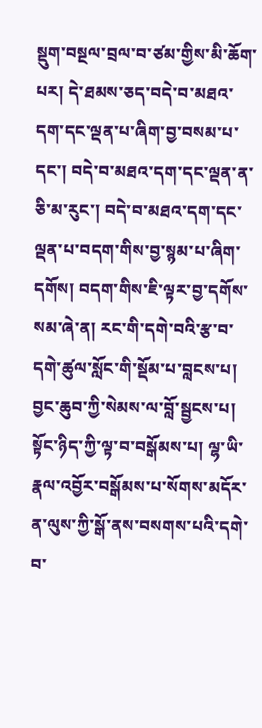སྡུག་བསྔལ་བྲལ་བ་ཙམ་གྱིས་མི་ཆོག་པར། དེ་ཐམས་ཅད་བདེ་བ་མཐའ་དག་དང་ལྡན་པ་ཞིག་བྱ་བསམ་པ་དང་། བདེ་བ་མཐའ་དག་དང་ལྡན་ན་ཅི་མ་རུང་། བདེ་བ་མཐའ་དག་དང་ལྡན་པ་བདག་གིས་བྱ་སྙམ་པ་ཞིག་དགོས། བདག་གིས་ཇི་ལྟར་བྱ་དགོས་སམ་ཞེ་ན། རང་གི་དགེ་བའི་རྩ་བ་དགེ་ཚུལ་སློང་གི་སྡོམ་པ་བླངས་པ། བྱང་ཆུབ་ཀྱི་སེམས་ལ་བློ་སྦྱངས་པ། སྟོང་ཉིད་ཀྱི་ལྟ་བ་བསྒོམས་པ། ལྷ་ཡི་རྣལ་འབྱོར་བསྒོམས་པ་སོགས་མདོར་ན་ལུས་ཀྱི་སྒོ་ནས་བསགས་པའི་དགེ་བ་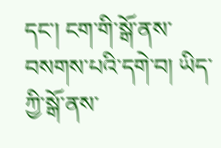དང་། ངག་གི་སྒོ་ནས་བསགས་པའི་དགེ་བ། ཡིད་ཀྱི་སྒོ་ནས་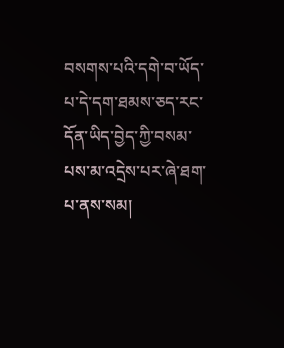བསགས་པའི་དགེ་བ་ཡོད་པ་དེ་དག་ཐམས་ཅད་རང་དོན་ཡིད་བྱེད་ཀྱི་བསམ་པས་མ་འདྲེས་པར་ཞེ་ཐག་པ་ནས་སམ།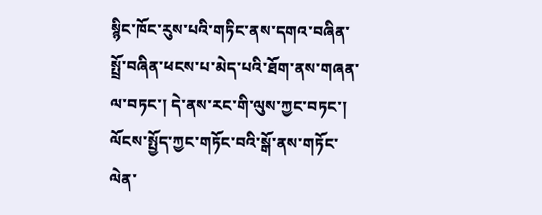སྙིང་ཁོང་རུས་པའི་གཏིང་ནས་དགའ་བཞིན་སྤྲོ་བཞིན་ཕངས་པ་མེད་པའི་ཐོག་ནས་གཞན་ལ་བཏང་། དེ་ནས་རང་གི་ལུས་ཀྱང་བཏང་། ལོངས་སྤྱོད་ཀྱང་གཏོང་བའི་སྒོ་ནས་གཏོང་ལེན་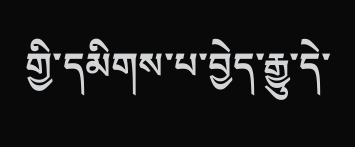གྱི་དམིགས་པ་བྱེད་རྒྱུ་དེ་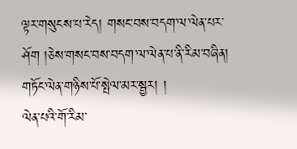ལྟར་གསུངས་པ་རེད། གསང་བས་བདག་ལ་ལེན་པར་ཤོག །ཅེས་གསང་བས་བདག་ལ་ལེན་པ་ནི་རིམ་བཞིན།
གཏོང་ལེན་གཉིས་པོ་སྤེལ་མར་སྦྱར། །
ལེན་པའི་གོ་རིམ་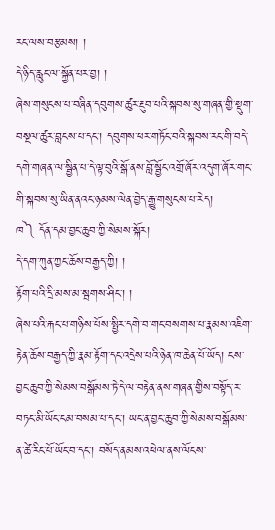རང་ལས་བརྩམས། །
དེ་ཉིད་རླུང་ལ་སྐྱོན་པར་བྱ། །
ཞེས་གསུངས་པ་བཞིན་དབུགས་ཚུར་རྔུབ་པའི་སྐབས་སུ་གཞན་གྱི་སྡུག་བསྔལ་ཚུར་བླངས་པ་དང་། དབུགས་ཕར་གཏོང་བའི་སྐབས་རང་གི་བདེ་དགེ་གཞན་ལ་སྦྱིན་པ་དེ་ལྟ་བུའི་སྒོ་ནས་བློ་སྦྱོང་འགྲོ་ཞོར་འདུག་ཞོར་གང་གི་སྐབས་སུ་ཡིན་ནའང་ཉམས་ལེན་བྱེད་རྒྱུ་གསུངས་པ་རེད།
ཁ༽ དོན་དམ་བྱང་ཆུབ་ཀྱི་སེམས་སྐོར།
དེ་དག་ཀུན་ཀྱང་ཆོས་བརྒྱད་ཀྱི། །
རྟོག་པའི་དྲི་མས་མ་སྦགས་ཤིང་། །
ཞེས་པའི་རྐང་པ་གཉིས་པོས་སྤྱིར་དགེ་བ་གང་བསགས་པ་རྣམས་འཇིག་རྟེན་ཆོས་བརྒྱད་ཀྱི་རྣམ་རྟོག་དང་འདྲེས་པའི་ཉེན་ཁ་ཆེན་པོ་ཡོད། ངས་བྱང་ཆུབ་ཀྱི་སེམས་བསྒོམས་ཏེ་དེ་ལ་བརྟེན་ནས་གཞན་གྱིས་བསྟོད་ར་བཏང་མི་ཡོང་ངམ་བསམ་པ་དང་། ཡང་ན་བྱང་ཆུབ་ཀྱི་སེམས་བསྒོམས་ན་ཚེ་རིང་པོ་ཡོང་བ་དང་། བསོད་ནམས་འཕེལ་ནས་ལོངས་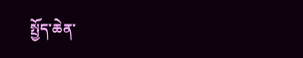སྤྱོད་ཆེན་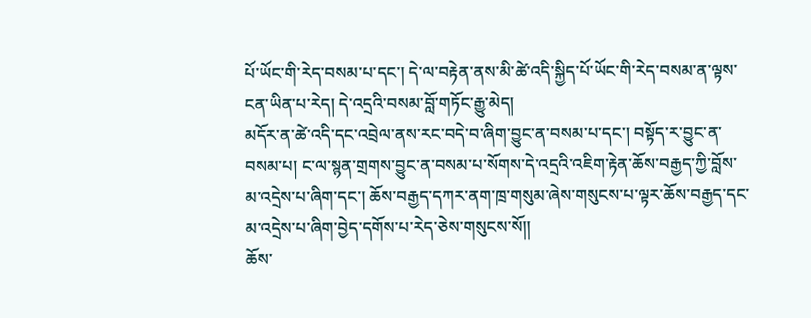པོ་ཡོང་གི་རེད་བསམ་པ་དང་། དེ་ལ་བརྟེན་ནས་མི་ཚེ་འདི་སྐྱིད་པོ་ཡོང་གི་རེད་བསམ་ན་ལྟས་ངན་ཡིན་པ་རེད། དེ་འདྲའི་བསམ་བློ་གཏོང་རྒྱུ་མེད།
མདོར་ན་ཚེ་འདི་དང་འབྲེལ་ནས་རང་བདེ་བ་ཞིག་བྱུང་ན་བསམ་པ་དང་། བསྟོད་ར་བྱུང་ན་བསམ་པ། ང་ལ་སྙན་གྲགས་བྱུང་ན་བསམ་པ་སོགས་དེ་འདྲའི་འཇིག་རྟེན་ཆོས་བརྒྱད་ཀྱི་བློས་མ་འདྲེས་པ་ཞིག་དང་། ཆོས་བརྒྱད་དཀར་ནག་ཁྲ་གསུམ་ཞེས་གསུངས་པ་ལྟར་ཆོས་བརྒྱད་དང་མ་འདྲེས་པ་ཞིག་བྱེད་དགོས་པ་རེད་ཅེས་གསུངས་སོ།།
ཆོས་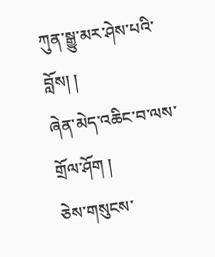ཀུན་སྒྱུ་མར་ཤེས་པའི་བློས། །
ཞེན་མེད་འཆིང་བ་ལས་གྲོལ་ཤོག །
ཅེས་གསུངས་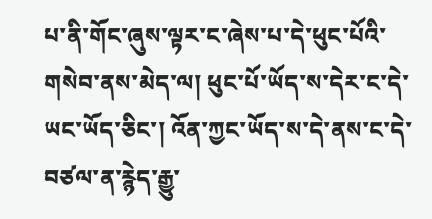པ་ནི་གོང་ཞུས་ལྟར་ང་ཞེས་པ་དེ་ཕུང་པོའི་གསེབ་ནས་མེད་ལ། ཕུང་པོ་ཡོད་ས་དེར་ང་དེ་ཡང་ཡོད་ཅིང་། འོན་ཀྱང་ཡོད་ས་དེ་ནས་ང་དེ་བཙལ་ན་རྙེད་རྒྱུ་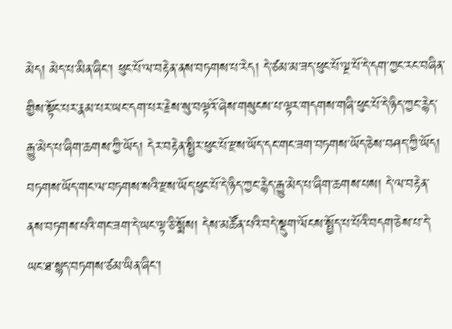མེད། མེད་པ་མིན་ཞིང་། ཕུང་པོ་ལ་བརྟེན་ནས་བཏགས་པ་རེད། དེ་ཙམ་མ་ཟད་ཕུང་པོ་ལྔ་པོ་དེ་དག་ཀྱང་རང་བཞིན་གྱིས་སྟོང་པར་རྣམ་པར་ཡང་དག་པར་རྗེས་སུ་བལྟའོ་ཞེས་གསུངས་པ་ལྟར་གདགས་གཞི་ཕུང་པོ་དེ་ཉིད་ཀྱང་རྙེད་རྒྱུ་མེད་པ་ཞིག་ཆགས་ཀྱི་ཡོད། དེར་བརྟེན་སྤྱིར་ཕུང་པོ་རྫས་ཡོད་དང་གང་ཟག་བཏགས་ཡོད་ཅེས་བཤད་ཀྱི་ཡོད། བཏགས་ཡོད་གང་ལ་བཏགས་སའི་རྫས་ཡོད་ཕུང་པོ་དེ་ཉིད་ཀྱང་རྙེད་རྒྱུ་མེད་པ་ཞིག་ཆགས་པས། དེ་ལ་བརྟེན་ནས་བཏགས་པའི་གང་ཟག་དེ་ཡང་ལྟ་ཅི་སྨོས། དེས་མཚོན་པའི་བདེ་སྡུག་ལོངས་སྤྱོད་པ་པོའི་བདག་ཅེས་པ་དེ་ཡང་ཐ་སྙད་བཏགས་ཙམ་ཡིན་ཞིང་།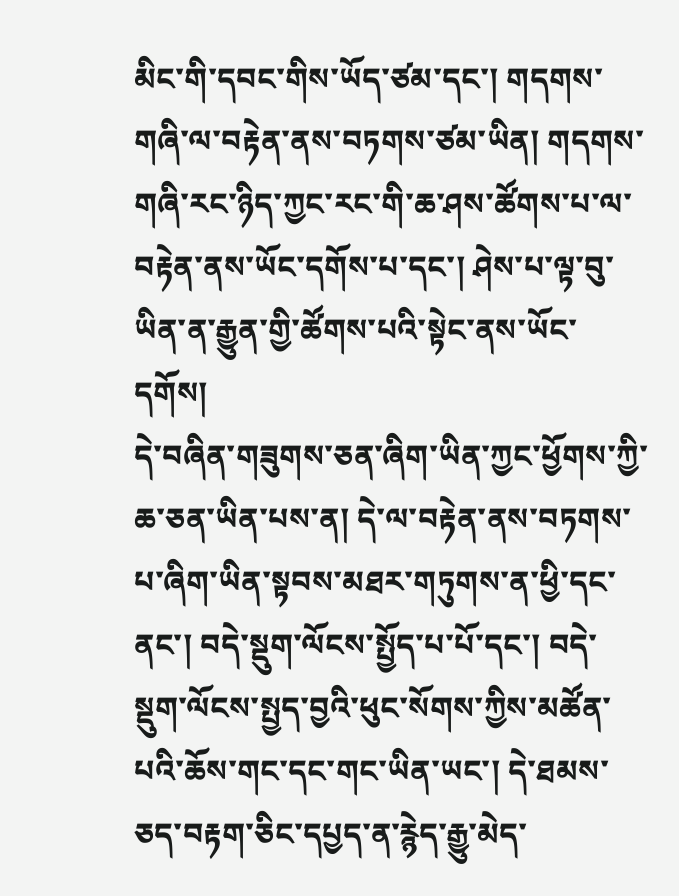མིང་གི་དབང་གིས་ཡོད་ཙམ་དང་། གདགས་གཞི་ལ་བརྟེན་ནས་བཏགས་ཙམ་ཡིན། གདགས་གཞི་རང་ཉིད་ཀྱང་རང་གི་ཆ་ཤས་ཚོགས་པ་ལ་བརྟེན་ནས་ཡོང་དགོས་པ་དང་། ཤེས་པ་ལྟ་བུ་ཡིན་ན་རྒྱུན་གྱི་ཚོགས་པའི་སྟེང་ནས་ཡོང་དགོས།
དེ་བཞིན་གཟུགས་ཅན་ཞིག་ཡིན་ཀྱང་ཕྱོགས་ཀྱི་ཆ་ཅན་ཡིན་པས་ན། དེ་ལ་བརྟེན་ནས་བཏགས་པ་ཞིག་ཡིན་སྟབས་མཐར་གཏུགས་ན་ཕྱི་དང་ནང་། བདེ་སྡུག་ལོངས་སྤྱོད་པ་པོ་དང་། བདེ་སྡུག་ལོངས་སྤྱད་བྱའི་ཕུང་སོགས་ཀྱིས་མཚོན་པའི་ཆོས་གང་དང་གང་ཡིན་ཡང་། དེ་ཐམས་ཅད་བརྟག་ཅིང་དཔྱད་ན་རྙེད་རྒྱུ་མེད་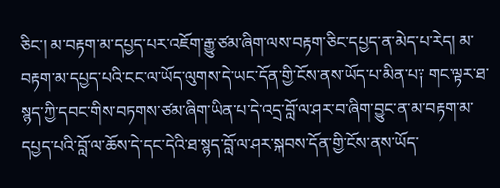ཅིང་། མ་བརྟག་མ་དཔྱད་པར་འཇོག་རྒྱུ་ཙམ་ཞིག་ལས་བརྟག་ཅིང་དཔྱད་ན་མེད་པ་རེད། མ་བརྟག་མ་དཔྱད་པའི་ངང་ལ་ཡོད་ལུགས་དེ་ཡང་དོན་གྱི་ངོས་ནས་ཡོད་པ་མིན་པ༑ གང་ལྟར་ཐ་སྙད་ཀྱི་དབང་གིས་བཏགས་ཙམ་ཞིག་ཡིན་པ་དེ་འདྲ་བློ་ལ་ཤར་བ་ཞིག་བྱུང་ན་མ་བརྟག་མ་དཔྱད་པའི་བློ་ལ་ཆོས་དེ་དང་དེའི་ཐ་སྙད་བློ་ལ་ཤར་སྐབས་དོན་གྱི་ངོས་ནས་ཡོད་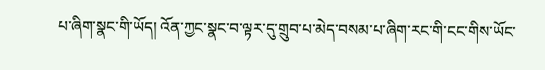པ་ཞིག་སྣང་གི་ཡོད། འོན་ཀྱང་སྣང་བ་ལྟར་དུ་གྲུབ་པ་མེད་བསམ་པ་ཞིག་རང་གི་ངང་གིས་ཡོང་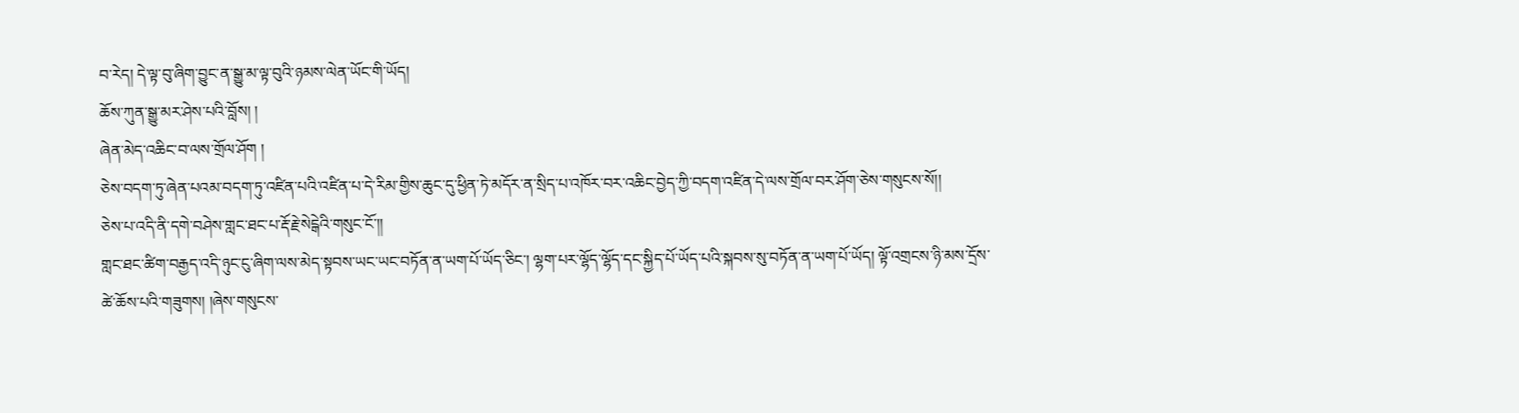བ་རེད། དེ་ལྟ་བུ་ཞིག་བྱུང་ན་སྒྱུ་མ་ལྟ་བུའི་ཉམས་ལེན་ཡོང་གི་ཡོད།
ཆོས་ཀུན་སྒྱུ་མར་ཤེས་པའི་བློས། །
ཞེན་མེད་འཆིང་བ་ལས་གྲོལ་ཤོག །
ཅེས་བདག་ཏུ་ཞེན་པའམ་བདག་ཏུ་འཛིན་པའི་འཛིན་པ་དེ་རིམ་གྱིས་ཆུང་དུ་ཕྱིན་ཏེ་མདོར་ན་སྲིད་པ་འཁོར་བར་འཆིང་བྱེད་ཀྱི་བདག་འཛིན་དེ་ལས་གྲོལ་བར་ཤོག་ཅེས་གསུངས་སོ།།
ཅེས་པ་འདི་ནི་དགེ་བཤེས་གླང་ཐང་པ་རྡོ་རྗེ་སེངྒེའི་གསུང་ངོ་།།
གླང་ཐང་ཚིག་བརྒྱད་འདི་ཉུང་ངུ་ཞིག་ལས་མེད་སྟབས་ཡང་ཡང་བཏོན་ན་ཡག་པོ་ཡོད་ཅིང་། ལྷག་པར་ལྷོད་ལྷོད་དང་སྐྱིད་པོ་ཡོད་པའི་སྐབས་སུ་བཏོན་ན་ཡག་པོ་ཡོད། ལྟོ་འགྲངས་ཉི་མས་དྲོས་ཚེ་ཆོས་པའི་གཟུགས། །ཞེས་གསུངས་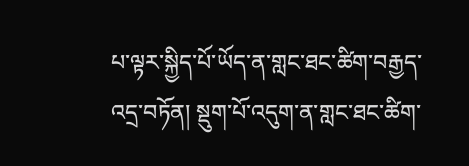པ་ལྟར་སྐྱིད་པོ་ཡོད་ན་གླང་ཐང་ཚིག་བརྒྱད་འདྲ་བཏོན། སྡུག་པོ་འདུག་ན་གླང་ཐང་ཚིག་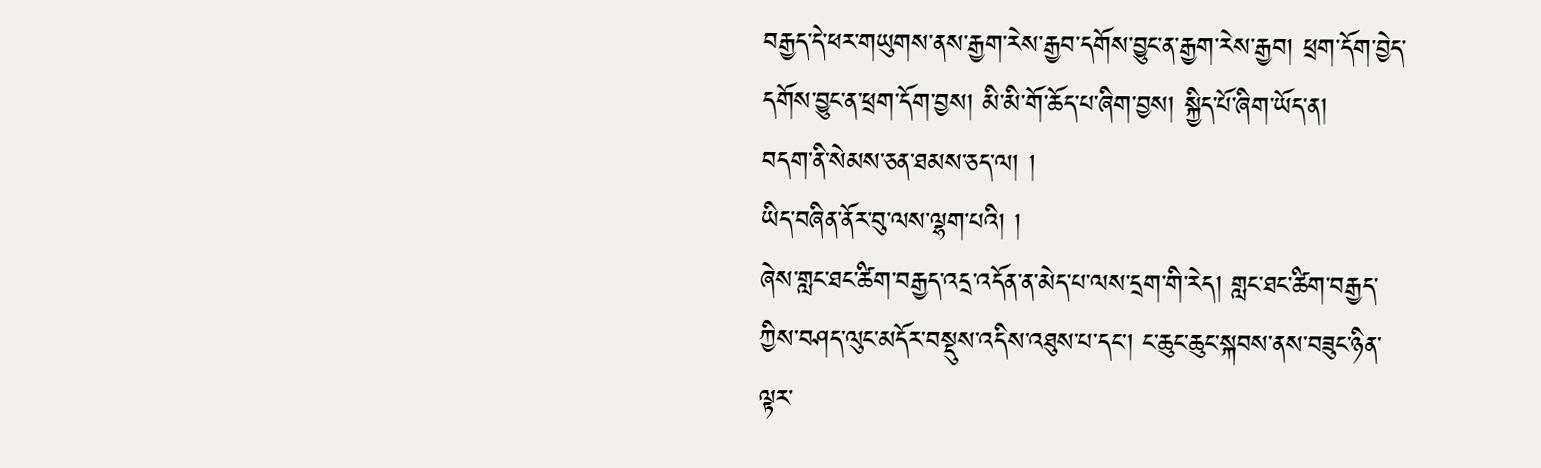བརྒྱད་དེ་ཕར་གཡུགས་ནས་རྒྱག་རེས་རྒྱབ་དགོས་བྱུང་ན་རྒྱག་རེས་རྒྱབ། ཕྲག་དོག་བྱེད་དགོས་བྱུང་ན་ཕྲག་དོག་བྱས། མི་མི་གོ་ཆོད་པ་ཞིག་བྱས། སྐྱིད་པོ་ཞིག་ཡོད་ན།
བདག་ནི་སེམས་ཅན་ཐམས་ཅད་ལ། །
ཡིད་བཞིན་ནོར་བུ་ལས་ལྷག་པའི། །
ཞེས་གླང་ཐང་ཚིག་བརྒྱད་འདྲ་འདོན་ན་མེད་པ་ལས་དྲག་གི་རེད། གླང་ཐང་ཚིག་བརྒྱད་ཀྱིས་བཤད་ལུང་མདོར་བསྡུས་འདིས་འཐུས་པ་དང་། ང་ཆུང་ཆུང་སྐབས་ནས་བཟུང་ཉིན་ལྟར་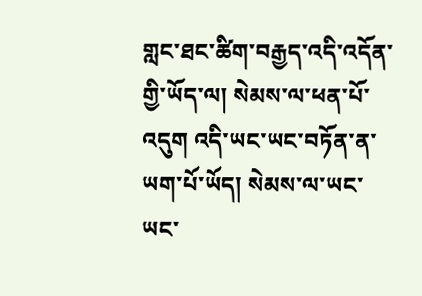གླང་ཐང་ཚིག་བརྒྱད་འདི་འདོན་གྱི་ཡོད་ལ། སེམས་ལ་ཕན་པོ་འདུག འདི་ཡང་ཡང་བཏོན་ན་ཡག་པོ་ཡོད། སེམས་ལ་ཡང་ཡང་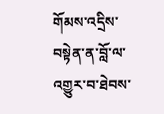གོམས་འདྲིས་བསྟེན་ན་བློ་ལ་འགྱུར་བ་ཐེབས་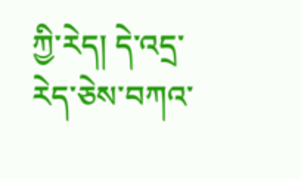ཀྱི་རེད། དེ་འདྲ་རེད་ཅེས་བཀའ་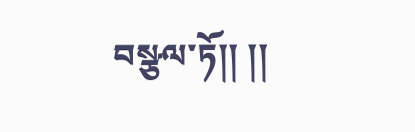བསྩལ་ཏོ།། །།